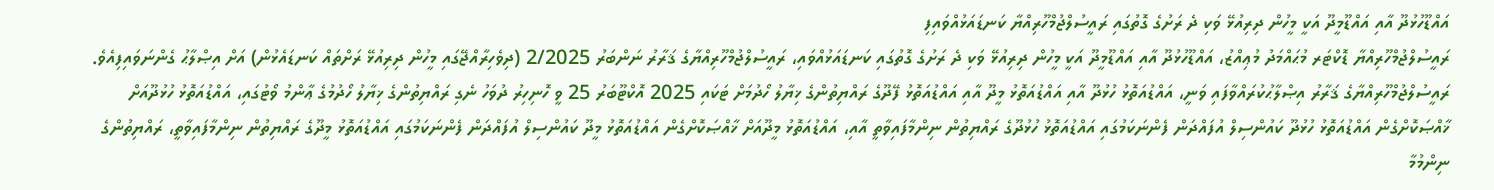އައްޑޫހުޅުދޫ އާއި އައްޑޫމީދޫ އަކީ މީހުން ދިރިއުޅޭ ވަކި ދެ ރަށުގެ ގޮތުގައި ރައީސުލްޖުމްހޫރިއްޔާ ކަނޑައަޅުއްވައިފި
ރައީސުލްޖުމްހޫރިއްޔާ ޑޮކްޓަރ މުޙައްމަދު މުޢިއްޒު، އައްޑޫހުޅުދޫ އާއި އައްޑޫމީދޫ އަކީ މީހުން ދިރިއުޅޭ ވަކި ދެ ރަށުގެ ގޮތުގައި ކަނޑައަޅުއްވައި، ރައީސުލްޖުމްހޫރިއްޔާގެ ޤަރާރު ނަންބަރު 2/2025 (ދިވެހިރާއްޖޭގައި މީހުން ދިރިއުޅޭ ރަށްތައް ކަނޑައެޅުން) އަށް އިޞްލާޙު ގެންނަވައިފިއެވެ.
ރައީސުލްޖުމްހޫރިއްޔާގެ ޤަރާރު އިޞްލާޙުކުރައްވާފައި ވަނީ، އައްޑުއަތޮޅު ހުޅުދޫ އާއި އައްޑުއަތޮޅު މީދޫ އާއި އައްޑުއަތޮޅު ފޭދޫގެ ރައްޔިތުންގެ ޚިޔާލު ހޯދުމަށް ޓަކައި 2025 އޮކްޓޫބަރު 25 ވީ ހޮނިހިރު ދުވަހު ނެގި ރައްޔިތުންގެ ޚިޔާލު ހޯދުމުގެ ޢާންމު ވޯޓުގައި، އައްޑުއަތޮޅު ހުޅުދޫއަށް ޚާއްޞަކޮށްގެން އައްޑުއަތޮޅު ހުޅުދޫ ކައުންސިލް އުފައްދަން ފެންނަކަމުގައި އައްޑުއަތޮޅު ހުޅުދޫގެ ރައްޔިތުން ނިންމާފައިވާތީ އާއި، އައްޑުއަތޮޅު މީދޫއަށް ޚާއްޞަކޮށްގެން އައްޑުއަތޮޅު މީދޫ ކައުންސިލް އުފައްދަން ފެންނަކަމުގައި އައްޑުއަތޮޅު މީދޫގެ ރައްޔިތުން ނިންމާފައިވާތީ، ރައްޔިތުންގެ ނިންމުމާ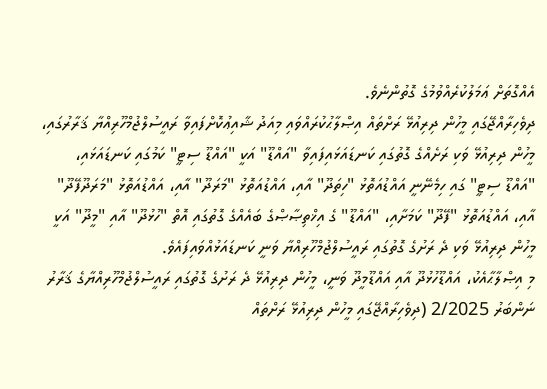އެއްގޮތަށް ޢަމަލުކުރެއްވުމުގެ ގޮތުންނެވެ.
ދިވެހިރާއްޖޭގައި މީހުން ދިރިއުޅޭ ރަށްތައް އިޞްލާޙުކުރައްވައި މިއަދު ޝާއިޢުކޮށްފައިވާ ރައީސުލްޖުމްހޫރިއްޔާ ޤަރާރުގައި، މީހުން ދިރިއުޅޭ ވަކި ރަށެއްގެ ގޮތުގައި ކަނޑައަޅައިފައިވާ "އައްޑޫ" އަކީ "އައްޑޫ ސިޓީ" ކަމުގައި ކަނޑައަޅައި، "އައްޑޫ ސިޓީ" ގައި ހިމެނޭނީ އައްޑުއަތޮޅު "ހިތަދޫ" އާއި، އައްޑުއަތޮޅު "މަރަދޫ" އާއި، އައްޑުއަތޮޅު "މަރަދޫފޭދޫ" އާއި، އައްޑުއަތޮޅު "ފޭދޫ" ކަމަށާއި، "އައްޑޫ" ގެ އިޚްތިޞާޞްގެ ބައެއްގެ ގޮތުގައި އޮތް "ހުޅުދޫ" އާއި "މީދޫ" އަކީ މީހުން ދިރިއުޅޭ ވަކި ދެ ރަށުގެ ގޮތުގައި ރައީސުލްޖުމްހޫރިއްޔާ ވަނީ ކަނޑައަޅުއްވައިފައެވެ.
މި އިޞްލާޙާއެކު، އައްޑޫހުޅުދޫ އާއި އައްޑޫމީދޫ ވަނީ، މީހުން ދިރިއުޅޭ ދެ ރަށުގެ ގޮތުގައި ރައީސުލްޖުމްހޫރިއްޔާގެ ޤަރާރު ނަންބަރު 2/2025 (ދިވެހިރާއްޖޭގައި މީހުން ދިރިއުޅޭ ރަށްތައް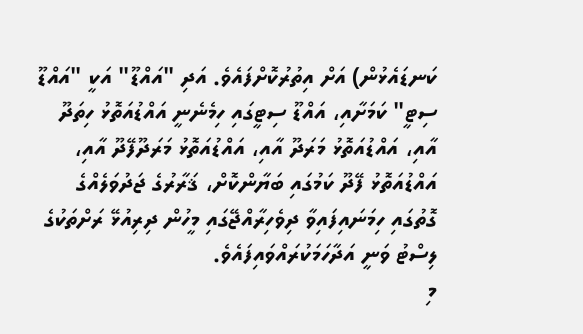ކަނޑައެޅުން) އަށް އިތުރުކޮށްފައެވެ. އަދި "އައްޑޫ" އަކީ "އައްޑޫ ސިޓީ" ކަމަށާއި، އައްޑޫ ސިޓީގައި ހިމެނެނީ އައްޑުއަތޮޅު ހިތަދޫ އާއި، އައްޑުއަތޮޅު މަރަދޫ އާއި، އައްޑުއަތޮޅު މަރަދޫފޭދޫ އާއި، އައްޑުއަތޮޅު ފޭދޫ ކަމުގައި ބަޔާންކޮށް، ޤަރާރުގެ ޖަދުވަލެއްގެ ގޮތުގައި ހިމަނައިފައިވާ ދިވެހިރާއްޖޭގައި މީހުން ދިރިއުޅޭ ރަށްތަކުގެ ލިސްޓު ވަނީ އަދާހަމަކުރައްވައިފައެވެ.
މި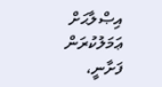އިޞްލާޙަށް ޢަމަލުކުރަން ފަށާނީ،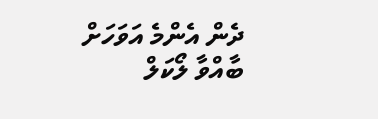ދެން އެންމެ އަވަހަށް ބާއްވާ ލޯކަލް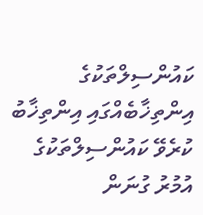ކައުންސިލްތަކުގެ އިންތިޚާބެއްގައި އިންތިޚާބު ކުރެވޭ ކައުންސިލްތަކުގެ އުމުރު ގުނަން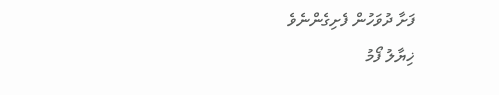ފަށާ ދުވަހުން ފެށިގެންނެވެ
ޚިޔާލު ފޯމު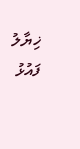ޚިޔާލު ފައުޅު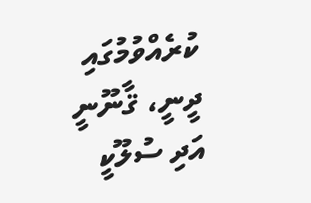ކުރެއްވުމުގައި ދީނީ، ޤާނޫނީ އަދި ސުލޫކީ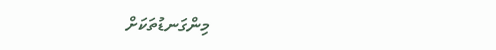މިންގަނޑުތަކަށް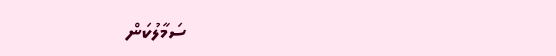ސަމާލުކަން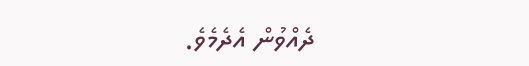ދެއްވުން އެދެމެވެ.